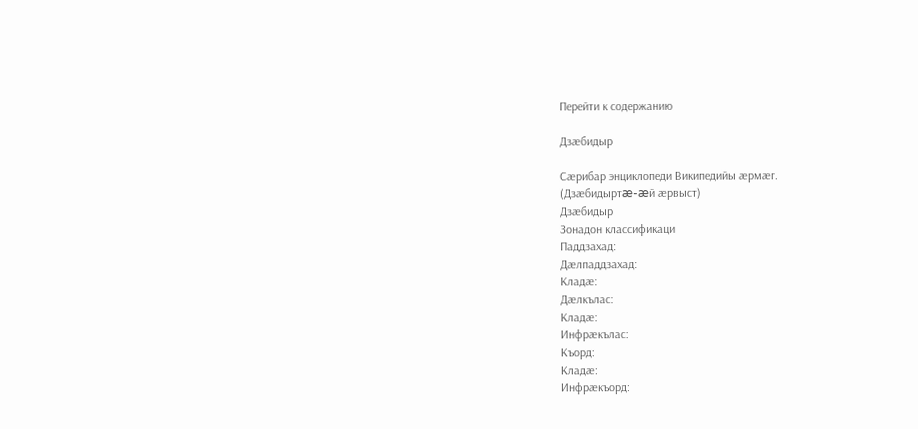Перейти к содержанию

Дзæбидыр

Сæрибар энциклопеди Википедийы æрмæг.
(Дзæбидыртæ-æй æрвыст)
Дзæбидыр
Зонадон классификаци
Паддзахад:
Дæлпаддзахад:
Кладæ:
Дæлкълас:
Кладæ:
Инфрæкълас:
Къорд:
Кладæ:
Инфрæкъорд: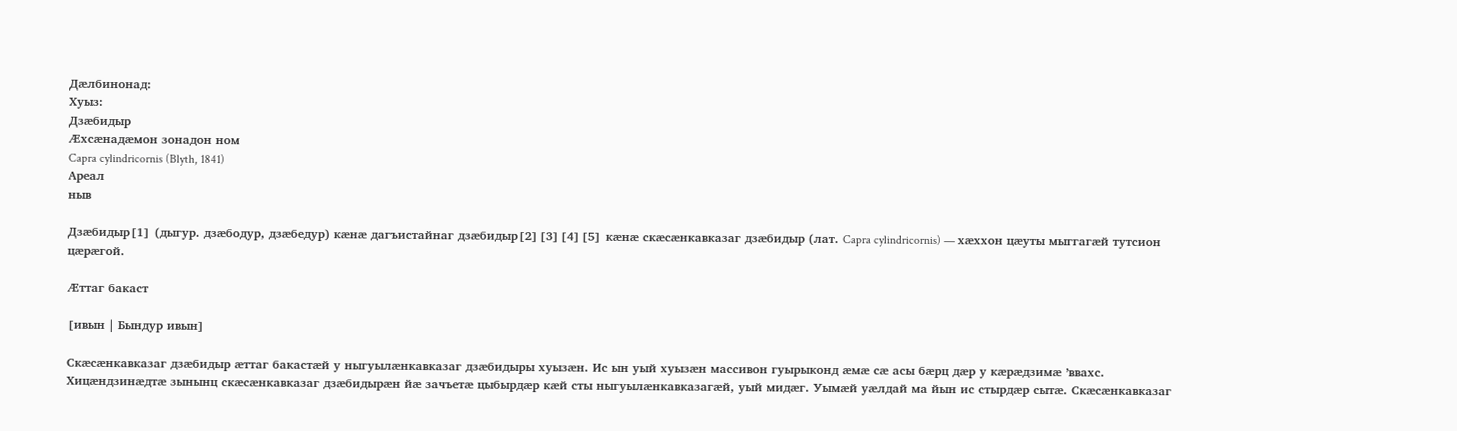Дæлбинонад:
Хуыз:
Дзæбидыр
Æхсæнадæмон зонадон ном
Capra cylindricornis (Blyth, 1841)
Ареал
ныв

Дзæбидыр[1] (дыгур. дзæбодур, дзæбедур) кæнæ дагъистайнаг дзæбидыр[2][3][4][5] кæнæ скæсæнкавказаг дзæбидыр (лат. Capra cylindricornis) — хæххон цæуты мыггагæй тутсион цæрæгой.

Æттаг бакаст

[ивын | Бындур ивын]

Скæсæнкавказаг дзæбидыр æттаг бакастæй у ныгуылæнкавказаг дзæбидыры хуызæн. Ис ын уый хуызæн массивон гуырыконд æмæ сæ асы бæрц дæр у кæрæдзимæ ’ввахс. Хицæндзинæдтæ зынынц скæсæнкавказаг дзæбидырæн йæ зачъетæ цыбырдæр кæй сты ныгуылæнкавказагæй, уый мидæг. Уымæй уæлдай ма йын ис стырдæр сытæ. Скæсæнкавказаг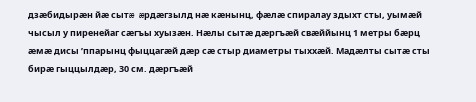дзæбидырæн йæ сытæ æрдæгзылд нæ кæнынц, фæлæ спиралау здыхт сты, уымæй чысыл у пиренейаг сæгъы хуызæн. Нæлы сытæ дæргъæй свæййынц 1 метры бæрц æмæ дисы ’ппарынц фыццагæй дæр сæ стыр диаметры тыххæй. Мадæлты сытæ сты бирæ гыццылдæр, 30 см. дæргъæй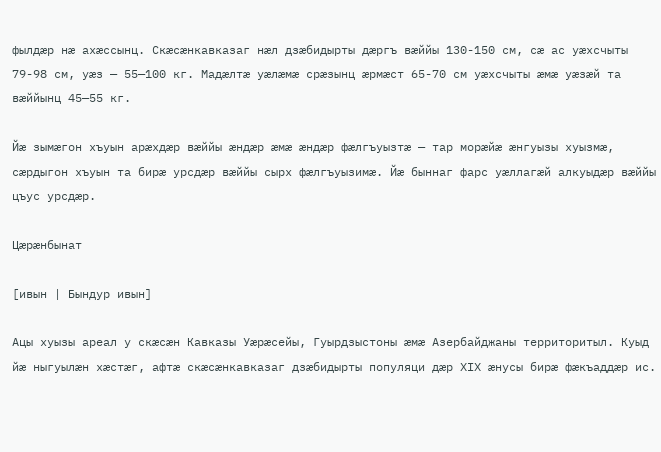фылдæр нæ ахæссынц. Скæсæнкавказаг нæл дзæбидырты дæргъ вæййы 130-150 см, сæ ас уæхсчыты 79-98 см, уæз — 55—100 кг. Мадæлтæ уæлæмæ срæзынц æрмæст 65-70 см уæхсчыты æмæ уæзæй та вæййынц 45—55 кг.

Йæ зымæгон хъуын арæхдæр вæййы æндæр æмæ æндæр фæлгъуызтæ — тар морæйæ æнгуызы хуызмæ, сæрдыгон хъуын та бирæ урсдæр вæййы сырх фæлгъуызимæ. Йæ быннаг фарс уæллагæй алкуыдæр вæййы цъус урсдæр.

Цæрæнбынат

[ивын | Бындур ивын]

Ацы хуызы ареал у скæсæн Кавказы Уæрæсейы, Гуырдзыстоны æмæ Азербайджаны территоритыл. Куыд йæ ныгуылæн хæстæг, афтæ скæсæнкавказаг дзæбидырты популяци дæр XIX æнусы бирæ фæкъаддæр ис.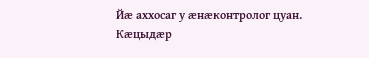Йæ аххосаг у æнæконтролог цуан. Кæцыдæр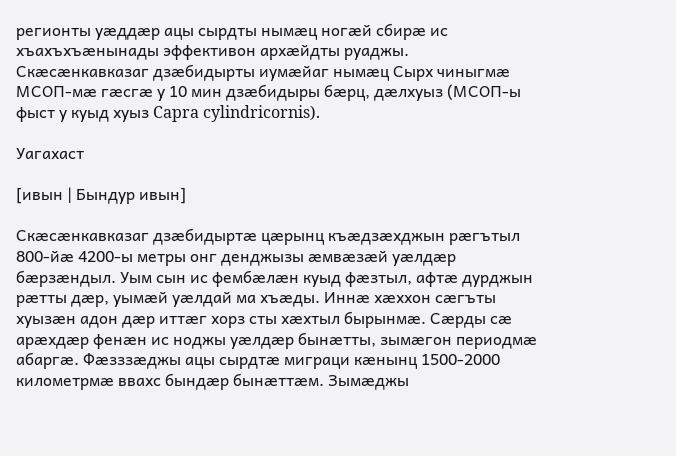регионты уæддæр ацы сырдты нымæц ногæй сбирæ ис хъахъхъæнынады эффективон архæйдты руаджы. Скæсæнкавказаг дзæбидырты иумæйаг нымæц Сырх чиныгмæ МСОП-мæ гæсгæ у 10 мин дзæбидыры бæрц, дæлхуыз (МСОП-ы фыст у куыд хуыз Capra cylindricornis).

Уагахаст

[ивын | Бындур ивын]

Скæсæнкавказаг дзæбидыртæ цæрынц къæдзæхджын рæгътыл 800-йæ 4200-ы метры онг денджызы æмвæзæй уæлдæр бæрзæндыл. Уым сын ис фембæлæн куыд фæзтыл, афтæ дурджын рæтты дæр, уымæй уæлдай ма хъæды. Иннæ хæххон сæгъты хуызæн адон дæр иттæг хорз сты хæхтыл бырынмæ. Сæрды сæ арæхдæр фенæн ис ноджы уæлдæр бынæтты, зымæгон периодмæ абаргæ. Фæзззæджы ацы сырдтæ миграци кæнынц 1500-2000 километрмæ ввахс бындæр бынæттæм. Зымæджы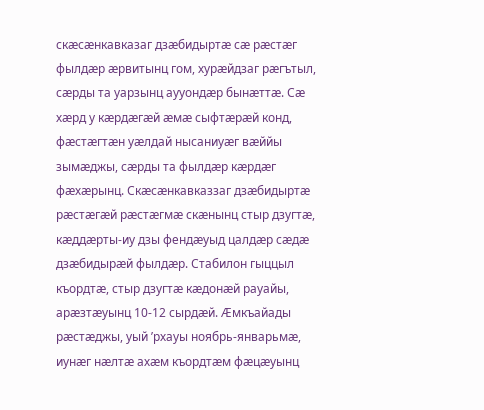скæсæнкавказаг дзæбидыртæ сæ рæстæг фылдæр æрвитынц гом, хурæйдзаг рæгътыл, сæрды та уарзынц аууондæр бынæттæ. Сæ хæрд у кæрдæгæй æмæ сыфтæрæй конд, фæстæгтæн уæлдай нысаниуæг вæййы зымæджы, сæрды та фылдæр кæрдæг фæхæрынц. Скæсæнкавказзаг дзæбидыртæ рæстæгæй рæстæгмæ скæнынц стыр дзугтæ, кæддæрты-иу дзы фендæуыд цалдæр сæдæ дзæбидырæй фылдæр. Стабилон гыццыл къордтæ, стыр дзугтæ кæдонæй рауайы, арæзтæуынц 10-12 сырдæй. Æмкъайады рæстæджы, уый ’рхауы ноябрь-январьмæ, иунæг нæлтæ ахæм къордтæм фæцæуынц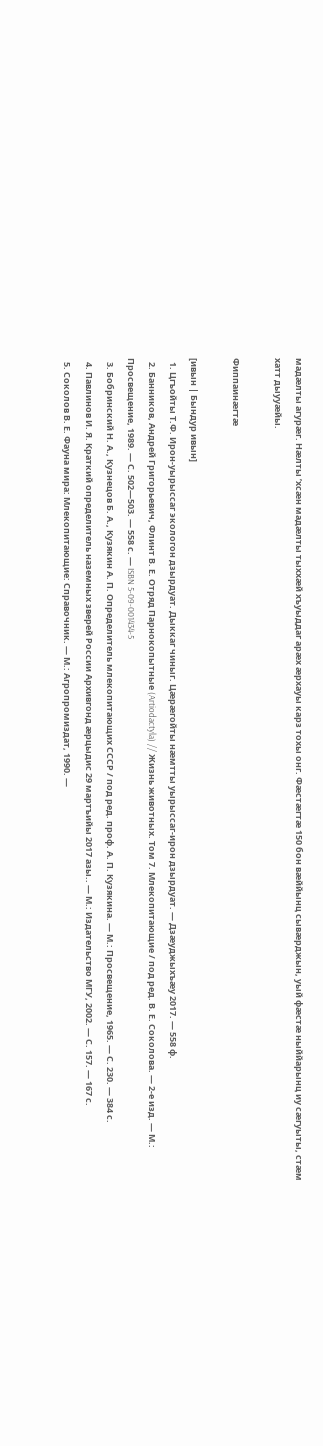мадæлты агурæг. Нæлты ’хсæн мадæлты тыххæй хъуыддаг арæх æрхауы карз тохы онг. Фæстæгтæ 150 бон вæййынц сывæрджын, уый фæстæ ныййарынц иу сæгуыты, стæм хатт дыууæйы.

Фиппаинæгтæ

[ивын | Бындур ивын]
  1. Цгъойты Т.Ф. Ирон-уырыссаг экологон дзырдуат. Дыккаг чиныг. Цæрæгойты нæмтты уырыссаг-ирон дзырдуат. — Дзæуджыхъæу 2017. — 558 ф.
  2. Банников, Андрей Григорьевич, Флинт В. Е. Отряд Парнокопытные (Artiodactyla) // Жизнь животных. Том 7. Млекопитающие / под ред. В. Е. Соколова. — 2-е изд. — М.: Просвещение, 1989. — С. 502—503. — 558 с. — ISBN 5-09-001434-5
  3. Бобринский Н. А., Кузнецов Б. А., Кузякин А. П. Определитель млекопитающих СССР / под ред. проф. А. П. Кузякина. — М.: Просвещение, 1965. — С. 230. — 384 с.
  4. Павлинов И. Я. Краткий определитель наземных зверей России Архивгонд æрцыдис 29 мартъийы 2017 азы.. — М.: Издательство МГУ, 2002. — С. 157. — 167 с.
  5. Соколов В. Е. Фауна мира: Млекопитающие: Справочник. — М.: Агропромиздат, 1990. —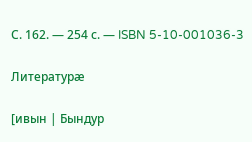С. 162. — 254 с. — ISBN 5-10-001036-3

Литературæ

[ивын | Бындур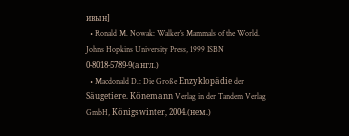ивын]
  • Ronald M. Nowak: Walker’s Mammals of the World. Johns Hopkins University Press, 1999 ISBN 0-8018-5789-9(англ.)
  • Macdonald D.: Die Große Enzyklopädie der Säugetiere. Könemann Verlag in der Tandem Verlag GmbH, Königswinter, 2004.(нем.)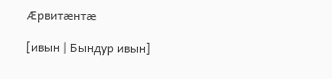Æрвитæнтæ

[ивын | Бындур ивын]